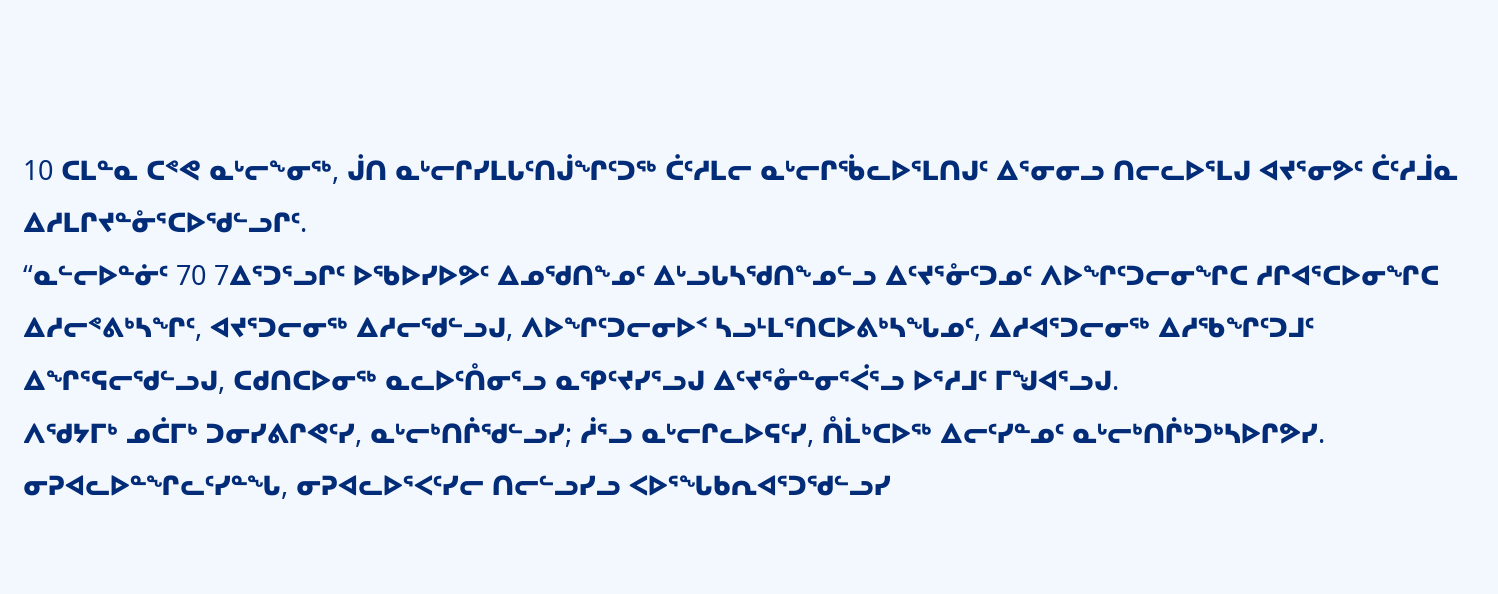10 ᑕᒪᓐᓇ ᑕᕝᕙ ᓇᒡᓕᖕᓂᖅ, ᒎᑎ ᓇᒡᓕᒋᓯᒪᒐᑦᑎᒎᖏᑦᑐᖅ ᑖᑦᓱᒪᓕ ᓇᒡᓕᒋᖄᓚᐅᕐᒪᑎᒍᑦ ᐃᕐᓂᓂᓗ ᑎᓕᓚᐅᕐᒪᒍ ᐊᔪᕐᓂᕗᑦ ᑖᑦᓱᒨᓇ ᐃᓱᒪᒋᔪᓐᓁᕐᑕᐅᖁᓪᓗᒋᑦ.
“ᓇᓪᓕᐅᓐᓃᑦ 70 7ᐃᕐᑐᕐᓗᒋᑦ ᐅᖃᐅᓯᐅᕗᑦ ᐃᓄᖁᑎᖕᓄᑦ ᐃᒡᓗᒐᓴᖁᑎᖕᓄᓪᓗ ᐃᑦᔪᕐᓁᑦᑐᓄᑦ ᐱᐅᖏᑦᑐᓕᓂᖏᑕ ᓱᒋᐊᕐᑕᐅᓂᖏᑕ ᐃᓱᓕᕝᕕᒃᓴᖏᑦ, ᐊᔪᕐᑐᓕᓂᖅ ᐃᓱᓕᖁᓪᓗᒍ, ᐱᐅᖏᑦᑐᓕᓂᐅᑉ ᓴᓗᒻᒪᕐᑎᑕᐅᕕᒃᓴᖓᓄᑦ, ᐃᓱᐊᕐᑐᓕᓂᖅ ᐃᓱᖃᖏᑦᑐᒧᑦ ᐃᖏᕐᕋᓕᖁᓪᓗᒍ, ᑕᑯᑎᑕᐅᓂᖅ ᓇᓚᐅᑦᑍᓂᕐᓗ ᓇᕿᑦᔪᓯᕐᓗᒍ ᐃᑦᔪᕐᓁᓐᓂᕐᐹᕐᓗ ᐅᕐᓱᒧᑦ ᒥᖑᐊᕐᓗᒍ.
ᐱᖁᔭᒥᒃ ᓄᑖᒥᒃ ᑐᓂᓯᕕᒋᕙᑦᓯ, ᓇᒡᓕᒃᑎᒌᖁᓪᓗᓯ; ᓲᕐᓗ ᓇᒡᓕᒋᓚᐅᕋᑦᓯ, ᑍᒫᒃᑕᐅᖅ ᐃᓕᑦᓯᓐᓄᑦ ᓇᒡᓕᒃᑎᒌᒃᑐᒃᓴᐅᒋᕗᓯ.
ᓂᕈᐊᓚᐅᓐᖏᓚᑦᓯᓐᖓ, ᓂᕈᐊᓚᐅᕐᐸᑦᓯᓕ ᑎᓕᓪᓗᓯᓗ ᐸᐅᕐᖓᑲᕆᐊᕐᑐᖁᓪᓗᓯ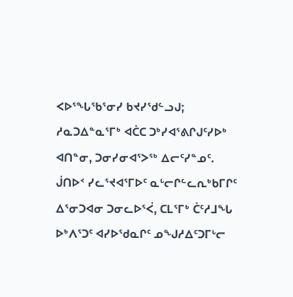ᐸᐅᕐᖓᖃᕐᓂᓯ ᑲᔪᓯᖁᓪᓗᒍ; ᓱᓇᑐᐃᓐᓇᕐᒥᒃ ᐊᑖᑕ ᑐᒃᓯᐊᕐᕕᒋᒍᑦᓯᐅᒃ ᐊᑎᓐᓂ, ᑐᓂᓯᓂᐊᕐᐳᖅ ᐃᓕᑦᓯᓐᓄᑦ.
ᒎᑎᐅᑉ ᓯᓚᕐᔪᐊᕐᒥᐅᑦ ᓇᒡᓕᒋᓪᓚᕆᒃᑲᒥᒋᑦ ᐃᕐᓂᑐᐊᓂ ᑐᓂᓚᐅᕐᐹ, ᑕᒪᕐᒥᒃ ᑖᑦᓱᒧᖓ ᐅᒃᐱᕐᑐᑦ ᐊᓯᐅᖁᓇᒋᑦ ᓄᖑᓱᐃᑦᑐᒥᒡᓕ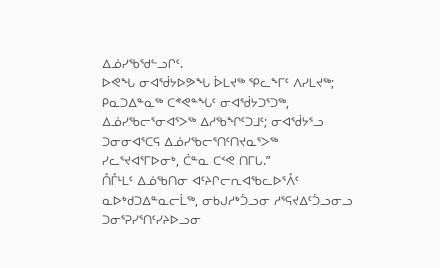ᐃᓅᓯᖃᖁᓪᓗᒋᑦ.
ᐅᕙᖓ ᓂᐊᖂᔭᐅᕗᖓ ᐆᒪᔪᖅ ᕿᓚᖕᒥᑦ ᐱᓯᒪᔪᖅ; ᑭᓇᑐᐃᓐᓇᖅ ᑕᕝᕙᓐᖓᑦ ᓂᐊᖂᔭᑐᕐᑐᖅ, ᐃᓅᓯᖃᓕᕐᓂᐊᕐᐳᖅ ᐃᓱᖃᖏᑦᑐᒧᑦ; ᓂᐊᖂᔭᕐᓗ ᑐᓂᓂᐊᕐᑕᕋ ᐃᓅᓯᖃᓕᕐᑎᑦᑎᔪᓇᕐᐳᖅ ᓯᓚᕐᔪᐊᕐᒥᐅᓂᒃ, ᑖᓐᓇ ᑕᑉᕙ ᑎᒥᒐ.”
ᑍᒤᒻᒪᑦ ᐃᓅᖃᑎᓂ ᐊᑦᔨᒋᓕᕆᐊᖃᓚᐅᕐᐰᑦ ᓇᐅᒃᑯᑐᐃᓐᓇᓕᒫᖅ, ᓂᑲᒍᓱᒃᑑᓗᓂ ᓱᕐᕋᔪᐃᑦᑑᓗᓂᓗ ᑐᓂᕐᕈᓯᕐᑎᑦᓯᔨᐅᓗᓂ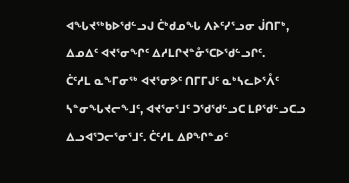ᐊᖓᔪᖅᑲᐅᖁᓪᓗᒍ ᑖᒃᑯᓄᖓ ᐱᔨᑦᓯᕐᓗᓂ ᒎᑎᒥᒃ, ᐃᓄᐃᑦ ᐊᔪᕐᓂᖏᑦ ᐃᓱᒪᒋᔪᓐᓁᕐᑕᐅᖁᓪᓗᒋᑦ.
ᑖᑦᓱᒪ ᓇᖕᒥᓂᖅ ᐊᔪᕐᓂᕗᑦ ᑎᒥᒥᒍᑦ ᓇᒃᓴᓚᐅᕐᐰᑦ ᓴᓐᓂᖓᔪᓕᖕᒧᑦ, ᐊᔪᕐᓂᕐᒧᑦ ᑐᖁᖁᓪᓗᑕ ᒪᑭᖁᓪᓗᑕᓗ ᐃᓗᐊᕐᑐᓕᕐᓂᕐᒧᑦ. ᑖᑦᓱᒪ ᐃᑭᖏᓐᓄᑦ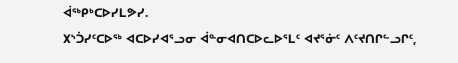ᐋᖅᑭᒃᑕᐅᓯᒪᕗᓯ.
᙭ᔅᑑᓯᑦᑕᐅᖅ ᐊᑕᐅᓯᐊᕐᓗᓂ ᐋᓐᓂᐊᑎᑕᐅᓚᐅᕐᒪᑦ ᐊᔪᕐᓃᑦ ᐱᑦᔪᑎᒋᓪᓗᒋᑦ,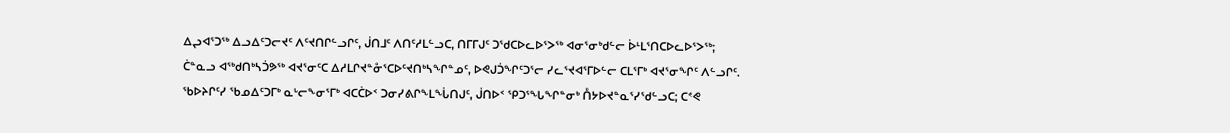ᐃᖢᐊᕐᑐᖅ ᐃᓗᐃᑦᑐᓕᔪᑦ ᐱᑦᔪᑎᒋᓪᓗᒋᑦ, ᒎᑎᒧᑦ ᐱᑎᑦᓱᒪᓪᓗᑕ, ᑎᒥᒥᒍᑦ ᑐᖁᑕᐅᓚᐅᕐᐳᖅ ᐊᓂᕐᓂᒃᑯᓪᓕ ᐆᒻᒪᕐᑎᑕᐅᓚᐅᕐᐳᖅ;
ᑖᓐᓇᓗ ᐊᖅᑯᑎᒃᓴᑑᕗᖅ ᐊᔪᕐᓂᑦᑕ ᐃᓱᒪᒋᔪᓐᓁᕐᑕᐅᑦᔪᑎᒃᓴᖏᓐᓄᑦ, ᐅᕙᒍᑑᖏᑦᑐᕐᓕ ᓯᓚᕐᔪᐊᕐᒥᐅᓪᓕ ᑕᒪᕐᒥᒃ ᐊᔪᕐᓂᖏᑦ ᐱᓪᓗᒋᑦ.
ᖃᐅᔨᒋᑦᓯ ᖃᓄᐃᑦᑐᒥᒃ ᓇᒡᓕᖕᓂᕐᒥᒃ ᐊᑕᑖᐅᑉ ᑐᓂᓯᕕᒋᖕᒪᖔᑎᒍᑦ, ᒎᑎᐅᑉ ᕿᑐᕐᖓᖏᓐᓂᒃ ᑍᔭᐅᔪᓐᓇᕐᓯᖁᓪᓗᑕ; ᑕᕝᕙ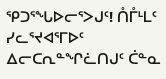ᕿᑐᕐᖓᐅᓕᕐᐳᒍᑦ! ᑍᒤᒻᒪᑦ ᓯᓚᕐᔪᐊᕐᒥᐅᑦ ᐃᓕᑕᕆᓐᖏᓛᑎᒍᑦ ᑖᓐᓇ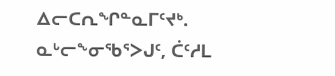ᐃᓕᑕᕆᖏᓐᓇᒥᑦᔪᒃ.
ᓇᒡᓕᖕᓂᖃᕐᐳᒍᑦ, ᑖᑦᓱᒪ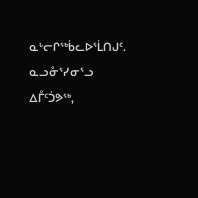ᓇᒡᓕᒋᖅᑳᓚᐅᕐᒫᑎᒍᑦ.
ᓇᓗᓁᕐᓯᓂᕐᓗ ᐃᒤᑦᑑᕗᖅ,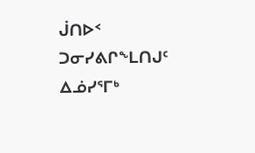ᒎᑎᐅᑉ ᑐᓂᓯᕕᒋᖕᒪᑎᒍᑦ ᐃᓅᓯᕐᒥᒃ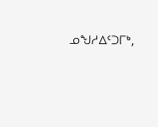ᓄᖑᓱᐃᑦᑐᒥᒃ,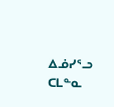ᐃᓅᓯᕐᓗ ᑕᒪᓐᓇ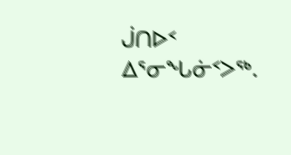ᒎᑎᐅᑉ ᐃᕐᓂᖓᓃᑉᐳᖅ.